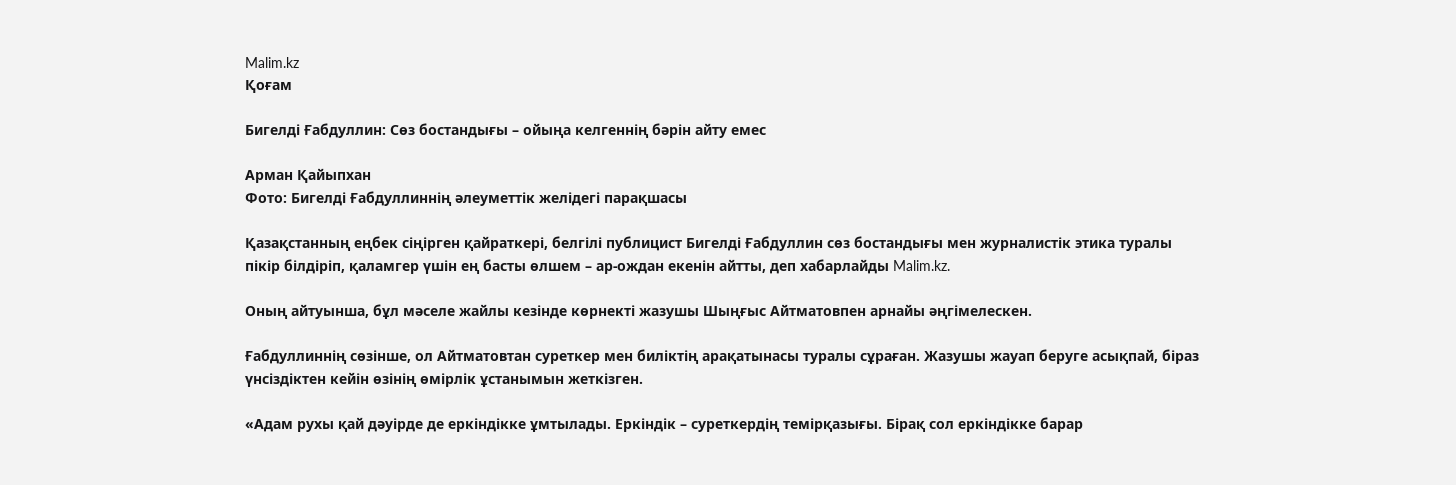Malim.kz
Қоғам

Бигелді Ғабдуллин: Сөз бостандығы – ойыңа келгеннің бәрін айту емес

Арман Қайыпхан
Фото: Бигелді Ғабдуллиннің әлеуметтік желідегі парақшасы

Қазақстанның еңбек сіңірген қайраткері, белгілі публицист Бигелді Ғабдуллин сөз бостандығы мен журналистік этика туралы пікір білдіріп, қаламгер үшін ең басты өлшем – ар-ождан екенін айтты, деп хабарлайды Malim.kz.

Оның айтуынша, бұл мәселе жайлы кезінде көрнекті жазушы Шыңғыс Айтматовпен арнайы әңгімелескен.

Ғабдуллиннің сөзінше, ол Айтматовтан суреткер мен биліктің арақатынасы туралы сұраған. Жазушы жауап беруге асықпай, біраз үнсіздіктен кейін өзінің өмірлік ұстанымын жеткізген.

«Адам рухы қай дәуірде де еркіндікке ұмтылады. Еркіндік – суреткердің темірқазығы. Бірақ сол еркіндікке барар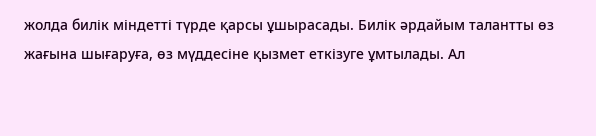жолда билік міндетті түрде қарсы ұшырасады. Билік әрдайым талантты өз жағына шығаруға, өз мүддесіне қызмет еткізуге ұмтылады. Ал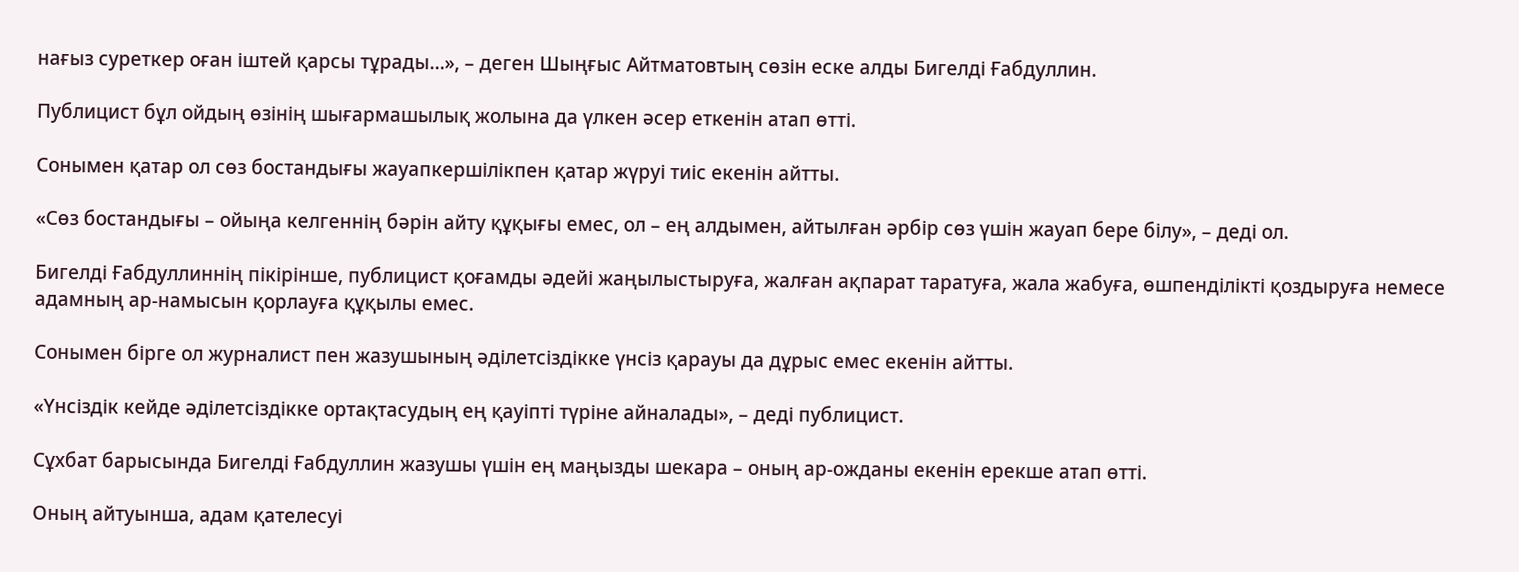нағыз суреткер оған іштей қарсы тұрады…», – деген Шыңғыс Айтматовтың сөзін еске алды Бигелді Ғабдуллин.

Публицист бұл ойдың өзінің шығармашылық жолына да үлкен әсер еткенін атап өтті.

Сонымен қатар ол сөз бостандығы жауапкершілікпен қатар жүруі тиіс екенін айтты.

«Сөз бостандығы – ойыңа келгеннің бәрін айту құқығы емес, ол – ең алдымен, айтылған әрбір сөз үшін жауап бере білу», – деді ол.

Бигелді Ғабдуллиннің пікірінше, публицист қоғамды әдейі жаңылыстыруға, жалған ақпарат таратуға, жала жабуға, өшпенділікті қоздыруға немесе адамның ар-намысын қорлауға құқылы емес.

Сонымен бірге ол журналист пен жазушының әділетсіздікке үнсіз қарауы да дұрыс емес екенін айтты.

«Үнсіздік кейде әділетсіздікке ортақтасудың ең қауіпті түріне айналады», – деді публицист.

Сұхбат барысында Бигелді Ғабдуллин жазушы үшін ең маңызды шекара – оның ар-ожданы екенін ерекше атап өтті.

Оның айтуынша, адам қателесуі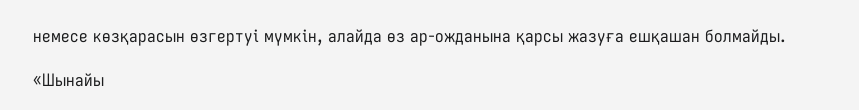немесе көзқарасын өзгертуі мүмкін, алайда өз ар-ожданына қарсы жазуға ешқашан болмайды.

«Шынайы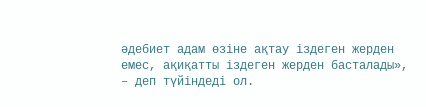әдебиет адам өзіне ақтау іздеген жерден емес, ақиқатты іздеген жерден басталады», – деп түйіндеді ол.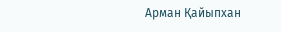Арман Қайыпхан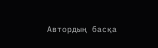Автордың басқа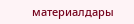материалдары